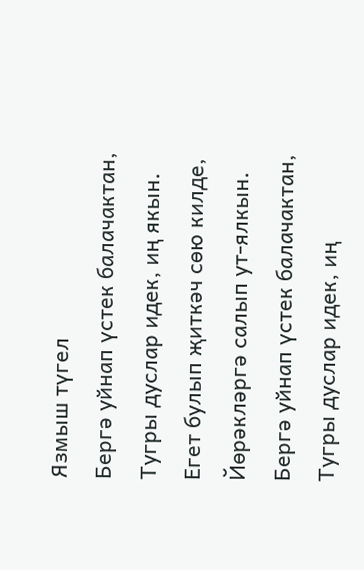Язмыш түгел
Бергә уйнап үстек балачактан,
Тугры дуслар идек, иң якын.
Егет булып җиткәч сөю килде,
Йөрәкләргә салып ут-ялкын.
Бергә уйнап үстек балачактан,
Тугры дуслар идек, иң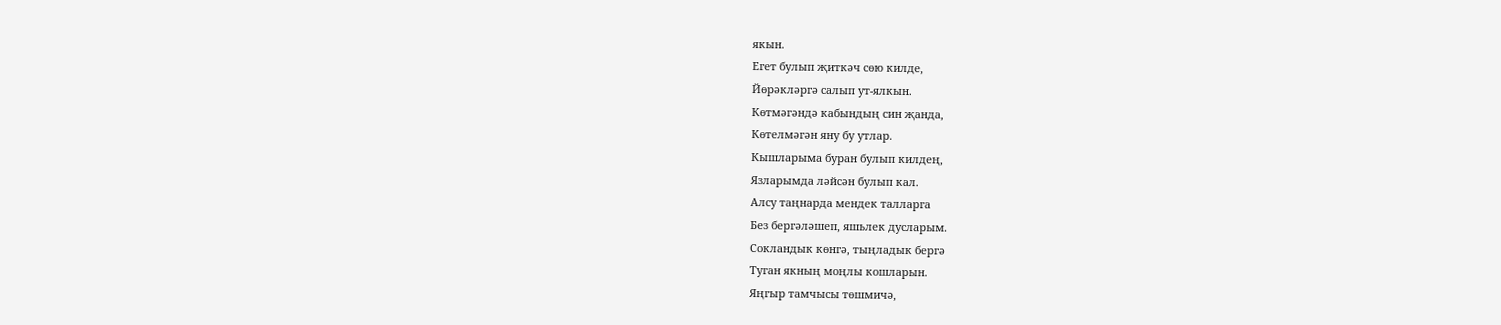якын.
Егет булып җиткәч сөю килде,
Йөрәкләргә салып ут-ялкын.
Көтмәгәндә кабындың син җанда,
Көтелмәгән яну бу утлар.
Кышларыма буран булып килдең,
Язларымда ләйсән булып кал.
Алсу таңнарда мендек талларга
Без бергәләшеп, яшьлек дусларым.
Сокландык көнгә, тыңладык бергә
Туган якның моңлы кошларын.
Яңгыр тамчысы төшмичә,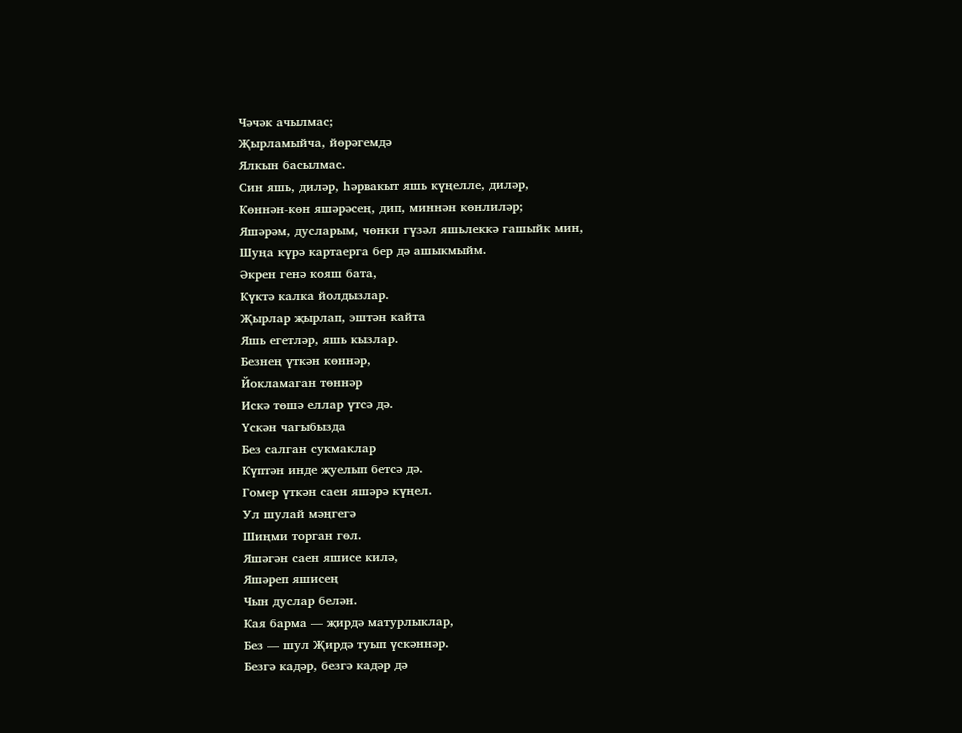Чәчәк ачылмас;
Җырламыйча, йөрәгемдә
Ялкын басылмас.
Син яшь, диләр, һәрвакыт яшь күңелле, диләр,
Көннән-көн яшәрәсең, дип, миннән көнлиләр;
Яшәрәм, дусларым, чөнки гүзәл яшьлеккә гашыйк мин,
Шуңа күрә картаерга бер дә ашыкмыйм.
Әкрен генә кояш бата,
Күктә калка йолдызлар.
Җырлар җырлап, эштән кайта
Яшь егетләр, яшь кызлар.
Безнең үткән көннәр,
Йокламаган төннәр
Искә төшә еллар үтсә дә.
Үскән чагыбызда
Без салган сукмаклар
Күптән инде җуелып бетсә дә.
Гомер үткән саен яшәрә күңел.
Ул шулай мәңгегә
Шиңми торган гөл.
Яшәгән саен яшисе килә,
Яшәреп яшисең
Чын дуслар белән.
Кая барма — җирдә матурлыклар,
Без — шул Җирдә туып үскәннәр.
Безгә кадәр, безгә кадәр дә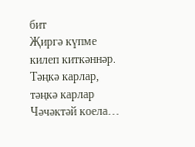бит
Җиргә күпме килеп киткәннәр.
Тәңкә карлар, тәңкә карлар
Чәчәктәй коела…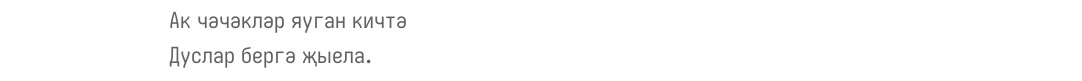Ак чәчәкләр яуган кичтә
Дуслар бергә җыела.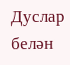Дуслар белән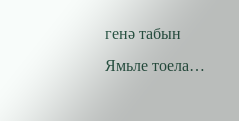генә табын
Ямьле тоела…